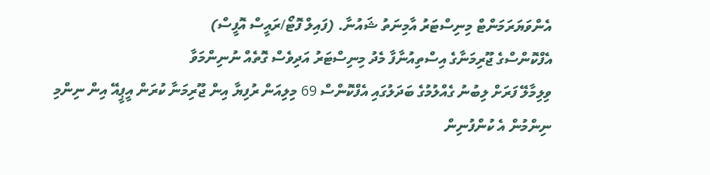އެންވަޔަރަމަންޓް މިނިސްޓަރު އާމިނަތު ޝައުނާ. (ފައިލް ފޮޓޯ/ރައީސް އޮފީސް)
އެފްކޮންސްގެ ޖޫރިމަނާގެ އިސްތިއުނާފާ މެދު މިނިސްޓަރު އަދިވެސް ގޮތެއް ނުނިންމަވާ
ވިލިމާލޭ ފަރަށް ލިބުނު ގެއްލުމުގެ ބަދަލުގައި އެފްކޮންސް 69 މިލިއަން ރުފިޔާ އިން ޖޫރިމަނާ ކުރަން އީޕީއޭ އިން ނިންމި ނިންމުން އެ ކުންފުނިން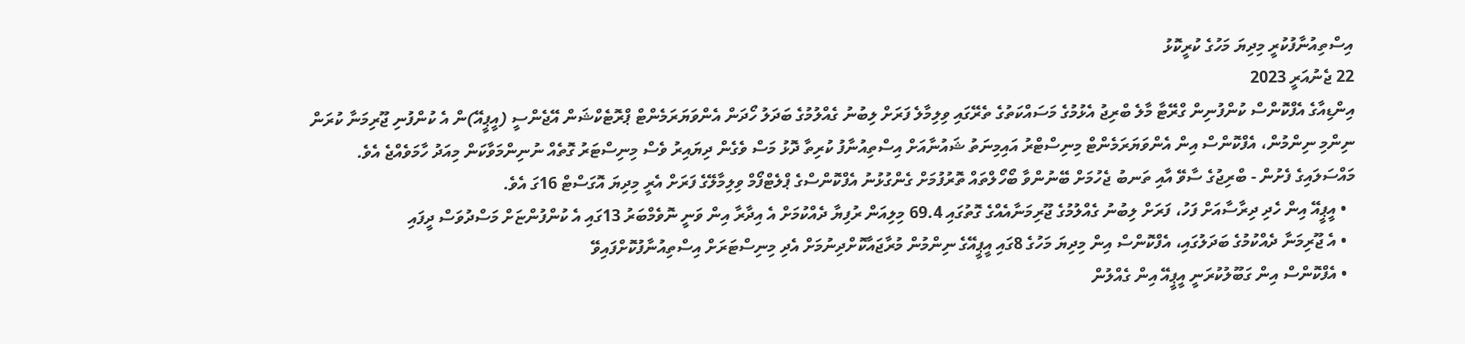އިސްތިއުނާފުކުރީ މިދިޔަ މަހުގެ ކުރީކޮޅު
22 ޖެނުއަރީ 2023
އިންޑިއާގެ އެފްކޮންސް ކުންފުނިން ގްރޭޓާ މާލެ ބްރިޖު އެޅުމުގެ މަސައްކަތުގެ ތެރޭގައި ވިލިމާލެ ފަރަށް ލިބުނު ގެއްލުމުގެ ބަދަލު ހޯދަން އެންވަޔަރަމެންޓް ޕްރޮޓެކްޝަން އޭޖެންސީ (އީޕީއޭ)ން އެ ކުންފުނި ޖޫރިމަނާ ކުރަން ނިންމި ނިންމުން، އެފްކޮންސް އިން އެންވަޔަރަމެންޓް މިނިސްޓްރު އައިމިނަތު ޝައުނާއަށް އިސްތިއުނާފު ކުރިތާ ދޮޅު މަސް ވެގެން ދިޔައިރު ވެސް މިނިސްޓަރު ގޮތެއް ނުނިންމަވާކަން މިއަދު ހާމަވެއްޖެ އެވެ.
މައްސަލައިގެ ފެށުން - ބްރިޖުގެ ސާވޭ އާއި ތަނބު ޖެހުމަށް ބޭނުންވާ ބޯހޯލްތައް ތޮރުފުމަށް ގެންގުޅުނު އެފްކޮންސްގެ ޕްލެޓްފޯމް ވިލިމާލޭގެ ފަރަށް އެރީ މިދިޔަ އޮގަސްޓް 16ގަ އެވެ.
  • އީޕީއޭ އިން ހެދި ދިރާސާއަށް ފަހު، ފަރަށް ލިބުނު ގެއްލުމުގެ ޖޫރިމަނާއެއްގެ ގޮތުގައި 69.4 މިލިއަން ރުފިޔާ ދެއްކުމަށް އެ އިދާރާ އިން ވަނީ ނޮވެމްބަރު 13ގައި އެ ކުންފުންޏަށް މަސްދުވަސް ދީފައި
  • އެ ޖޫރިމަނާ ދެއްކުމުގެ ބަދަލުގައި، އެފްކޮންސް އިން މިދިޔަ މަހުގެ 8ގައި އީޕީއޭގެ ނިންމުން މުރާޖައާކޮށްދިނުމަށް އެދި މިނިސްޓަރަށް އިސްތިއުނާފުކޮށްފައިވޭ
  • އެފްކޮންސް އިން ގަބޫލުކުރަނީ އީޕީއޭ އިން ގެއްލުން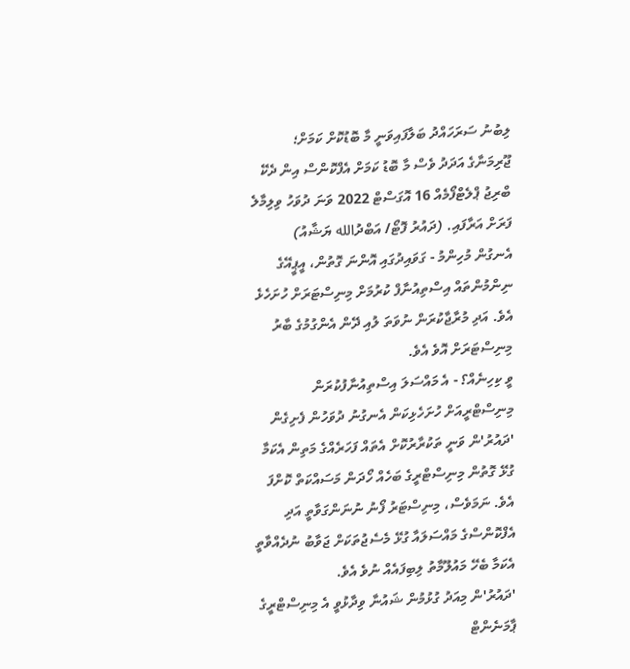ލިބުނު ސަރަހައްދު ބަލާފައިވަނީ މާ ބޮޑުކޮށް ކަމަށް؛ ޖޫރިމަނާގެ އަދަދު ވެސް މާ ބޮޑު ކަމަށް އެފްކޮންސް އިން ދެކޭ
ބްރިޖު ޕްލެޓްފޯމެއް 16 އޮގަސްޓް 2022 ވަނަ ދުވަހު ވިލިމާލެ ފަރަށް އަރާފައި. (ދައުރު ފޮޓޯ/ އަބްދުالله ޔަޝާއު)
އެނގުން މުހިންމު - ގަވައިދުގައި އޮންނަ ގޮތުން، އީޕީއޭގެ ނިންމުންތައް އިސްތިއުނާފް ކުރުމަށް މިނިސްޓަރަށް ހުށަހެޅެ އެވެ. އަދި މުރާޖާކުރަން ނުވަތަ ލުއި ދޭން އެންގުމުގެ ބާރު މިނިސްޓަރަށް އޮވެ އެވެ.
ވީ ކިހިނެއް؟ - އެ މައްސަލަ އިސްތިއުނާފުކުރަން މިނިސްޓްރީއަށް ހުށަހެޅިކަން އެނގުނު ދުވަހުން ފެށިގެން 'ދައުރު'ން ވަނީ ތަކުރާރުކޮށް އެތައް ފަހަރެއްގެ މަތިން އެކަމާ ގުޅޭ ގޮތުން މިނިސްޓްރީގެ ބަހެއް ހޯދަން މަސައްކަތް ކޮށްފަ އެވެ. ނަމަވެސް، މިނިސްޓަރު ފޯނު ނުނަންގަވާތީ އަދި އެފްކޮންސްގެ މައްސަލައާ ގުޅޭ މެސެޖުތަކަށް ޖަވާބު ނުދެއްވާތީ އެކަމާ ބެހޭ މައުލޫމާތު ލިބިފައެއް ނުވެ އެވެ.
'ދައުރު'ން މިއަދު ގުޅުމުން ޝައުނާ ވިދާޅުވީ އެ މިނިސްޓްރީގެ ޕާމަނެންޓް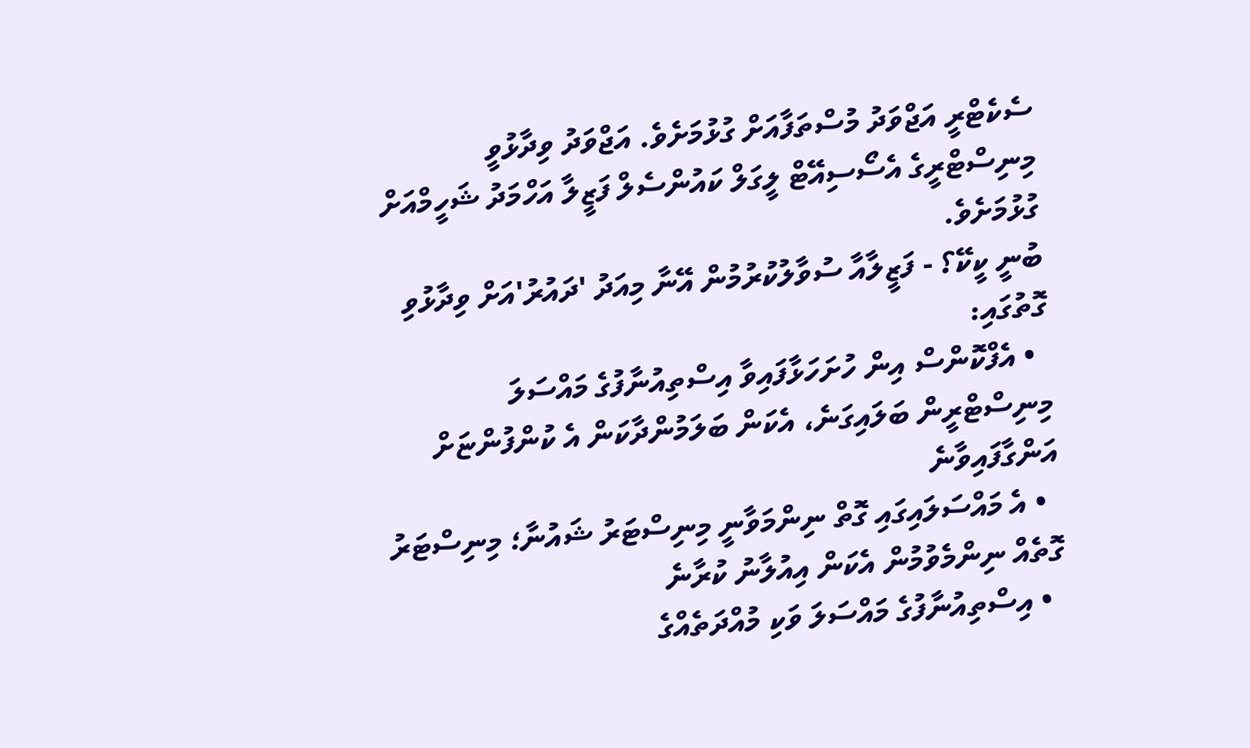ސެކެޓްރީ އަޖްވަދު މުސްތަފާއަށް ގުޅުމަށެވެ. އަޖްވަދު ވިދާޅުވީ މިނިސްޓްރީގެ އެސޯސިއޭޓް ލީގަލް ކައުންސެލް ފަޒީލާ އަހްމަދު ޝަހީމްއަށް ގުޅުމަށެވެ.
ބުނީ ކީކޭ؟ - ފަޒީލާއާ ސުވާލުކުރުމުން އޭނާ މިއަދު 'ދައުރު'އަށް ވިދާޅުވި ގޮތުގައި:
  • އެފްކޮންސް އިން ހުށަހަޅާފައިވާ އިސްތިއުނާފުގެ މައްސަލަ މިނިސްޓްރީން ބަލައިގަނެ، އެކަން ބަލަމުންދާކަން އެ ކުންފުންޏަށް އަންގާފައިވާނެ
  • އެ މައްސަލައިގައި ގޮތް ނިންމަވާނީ މިނިސްޓަރު ޝައުނާ؛ މިނިސްޓަރު ގޮތެއް ނިންމެވުމުން އެކަން އިއުލާނު ކުރާނެ
  • އިސްތިއުނާފުގެ މައްސަލަ ވަކި މުއްދަތެއްގެ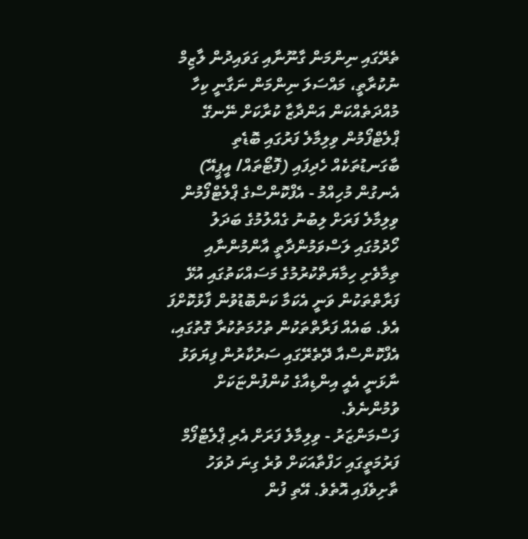ތެރޭގައި ނިންމަން ގާނޫނާއި ގަވައިދުން ލާޒިމް ނުކުރާތީ، މައްސަލަ ނިންމަން ނަގާނީ ކިހާ މުއްދަތެއްކަން އަންދާޒާ ކުރާކަށް ނޭނގޭ
ޕްލެޓްފޯމުން ވިލިމާލެ ފަރުގައި ބޮޑެތި ބާގަނޑުތަކެއް ހެދިފައި (ފޮޓޯތައް/ އީޕީއޭ)
އެނގުން މުހިއްމު - އެފްކޮންސްގެ ޕްލެޓްފޯމުން ވިލިމާލެ ފަރަށް ލިބުނު ގެއްލުމުގެ ބަދަލު ހޯދުމުގައި ލަސްވަމުންދާތީ އާންމުންނާއި ތިމާވެށި ހިމާޔަތްކުރުމުގެ މަސައްކަތުގައި އުޅޭ ފަރާތްތަކުން ވަނީ އެކަމާ ކަންބޮޑުވުން ފާޅުކޮށްފަ އެވެ. ބައެއް ފަރާތްތަކުން ތުހުމަތުކުރާ ގޮތުގައި، އެފްކޮންސްއާ ދޭތެރޭގައި ސަރުކާރުން ފިޔަވަޅު ނާޅަނީ އެއީ އިންޑިއާގެ ކުންފުންޏަކަށް ވުމުންނެވެ.
ފަސްމަންޒަރު - ވިލިމާލެ ފަރަށް އެރި ޕްލެޓްފޯމް ފަރުމަތީގައި ހަފްތާއަކަށް ވުރެ ގިނަ ދުވަހު ތާށިވެފައި އޮތެވެ. އޭތި ފުން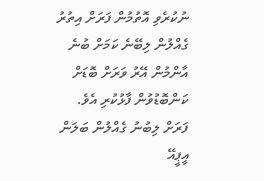ނުކުރެވި އޮތުމުން ފަރަށް އިތުރު ގެއްލުން ލިބޭނެ ކަމަށް ބުނެ އާންމުން އޭރު ވަރަށް ބޮޑަށް ކަންބޮޑުވުން ފާޅުކުރި އެވެ.
ފަރަށް ލިބުނު ގެއްލުން ބަލަން އީޕީއޭ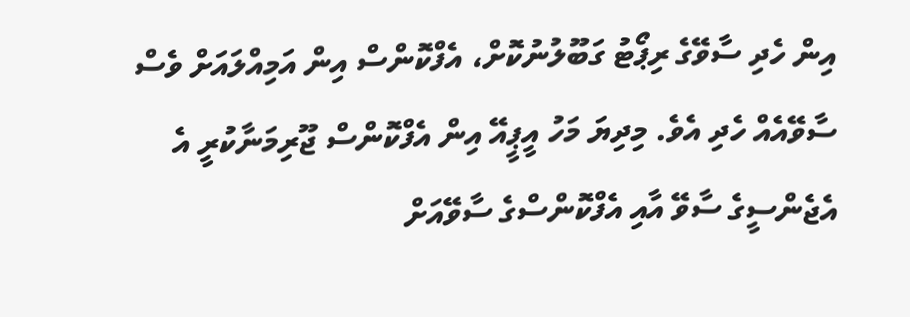އިން ހެދި ސާވޭގެ ރިޕޯޓު ގަބޫލުނުކޮށް، އެފްކޮންސް އިން އަމިއްލައަށް ވެސް ސާވޭއެއް ހެދި އެވެ. މިދިޔަ މަހު އީޕީއޭ އިން އެފްކޮންސް ޖޫރިމަނާކުރީ އެ އެޖެންސީގެ ސާވޭ އާއި އެފްކޮންސްގެ ސާވޭއަށް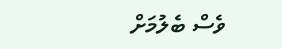ވެސް ބެލުމަށް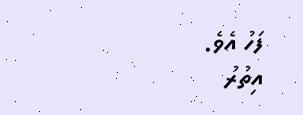ފަހު އެވެ.
އިތުރު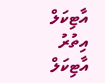އާޓިކަލް
އިތުރު އާޓިކަލް